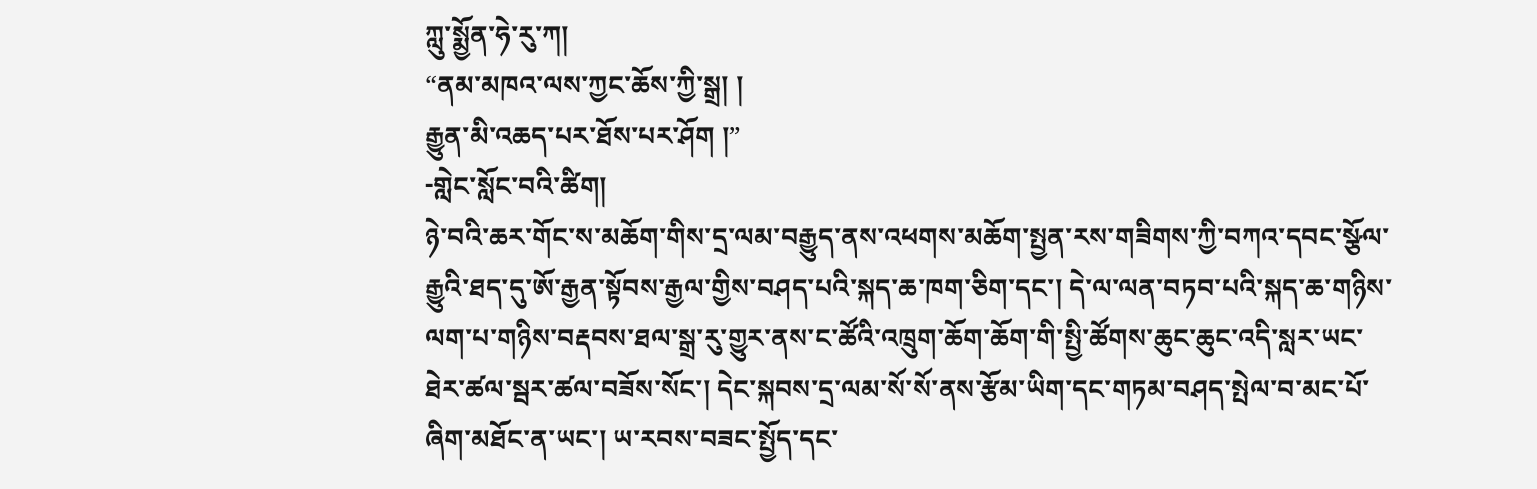ཀླུ་སྨྱོན་ཧེ་རུ་ཀ།
“ནམ་མཁའ་ལས་ཀྱང་ཆོས་ཀྱི་སྒྲ། །
རྒྱུན་མི་འཆད་པར་ཐོས་པར་ཤོག །”
-གླེང་སློང་བའི་ཚིག།
ཉེ་བའི་ཆར་གོང་ས་མཆོག་གིས་དྲ་ལམ་བརྒྱུད་ནས་འཕགས་མཆོག་སྤྱན་རས་གཟིགས་ཀྱི་བཀའ་དབང་སྩོལ་རྒྱུའི་ཐད་དུ་ཨོ་རྒྱན་སྟོབས་རྒྱལ་གྱིས་བཤད་པའི་སྐད་ཆ་ཁག་ཅིག་དང་། དེ་ལ་ལན་བཏབ་པའི་སྐད་ཆ་གཉིས་ལག་པ་གཉིས་བརྡབས་ཐལ་སྒྲ་རུ་གྱུར་ནས་ང་ཚོའི་འཁྲུག་ཆོག་ཆོག་གི་སྤྱི་ཚོགས་ཆུང་ཆུང་འདི་སླར་ཡང་ཐེར་ཚལ་སྦར་ཚལ་བཟོས་སོང་། དེང་སྐབས་དྲ་ལམ་སོ་སོ་ནས་རྩོམ་ཡིག་དང་གཏམ་བཤད་སྤེལ་བ་མང་པོ་ཞིག་མཐོང་ན་ཡང་། ཡ་རབས་བཟང་སྤྱོད་དང་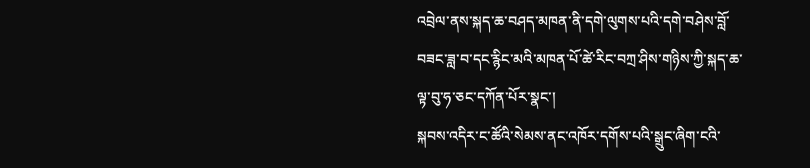འབྲེལ་ནས་སྐད་ཆ་བཤད་མཁན་ནི་དགེ་ལུགས་པའི་དགེ་བཤེས་བློ་བཟང་ཟླ་བ་དང་རྙིང་མའི་མཁན་པོ་ཚེ་རིང་བཀྲ་ཤིས་གཉིས་ཀྱི་སྐད་ཆ་ལྟ་བུ་ཧ་ཅང་དཀོན་པོར་སྣང་།
སྐབས་འདིར་ང་ཚོའི་སེམས་ནང་འཁོར་དགོས་པའི་སྒྲུང་ཞིག་ངའི་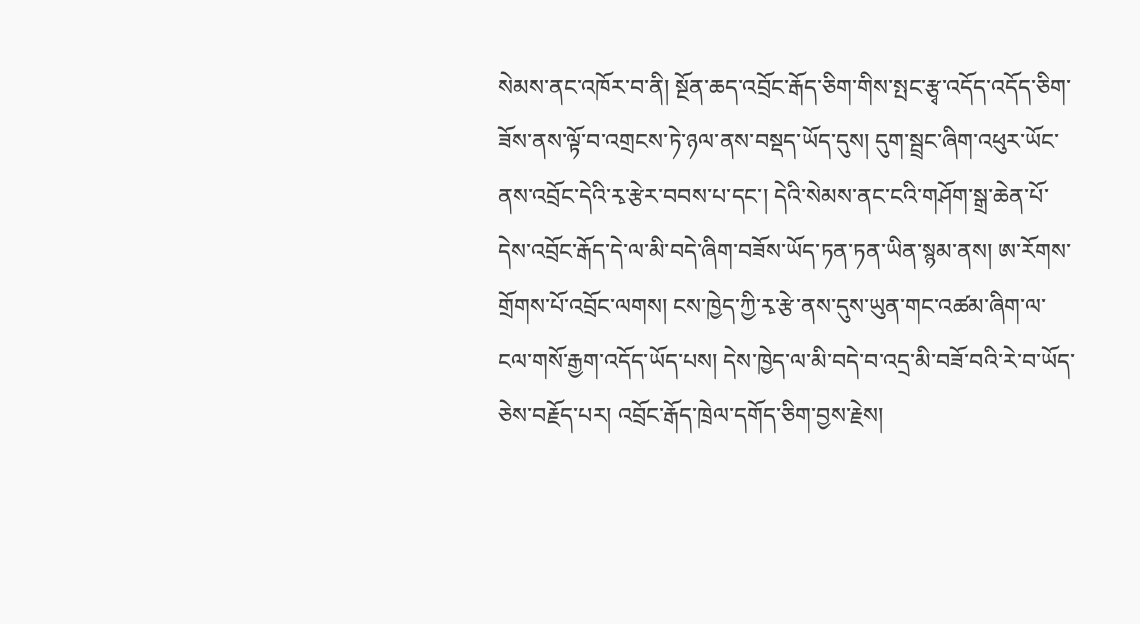སེམས་ནང་འཁོར་བ་ནི། སྔོན་ཆད་འབྲོང་རྒོད་ཅིག་གིས་སྤང་རྩྭ་འདོད་འདོད་ཅིག་ཟོས་ནས་ལྟོ་བ་འགྲངས་ཏེ་ཉལ་ནས་བསྡད་ཡོད་དུས། དུག་སྦྲང་ཞིག་འཕུར་ཡོང་ནས་འབྲོང་དེའི་རྭ་རྩེར་བབས་པ་དང་། དེའི་སེམས་ནང་ངའི་གཤོག་སྒྲ་ཆེན་པོ་དེས་འབྲོང་རྒོད་དེ་ལ་མི་བདེ་ཞིག་བཟོས་ཡོད་ཏན་ཏན་ཡིན་སྙམ་ནས། ཨ་རོགས་གྲོགས་པོ་འབྲོང་ལགས། ངས་ཁྱེད་ཀྱི་རྭ་རྩེ་ནས་དུས་ཡུན་གང་འཚམ་ཞིག་ལ་ངལ་གསོ་རྒྱག་འདོད་ཡོད་པས། དེས་ཁྱེད་ལ་མི་བདེ་བ་འདྲ་མི་བཟོ་བའི་རེ་བ་ཡོད་ཅེས་བརྗོད་པར། འབྲོང་རྒོད་ཁྲེལ་དགོད་ཅིག་བྱས་རྗེས།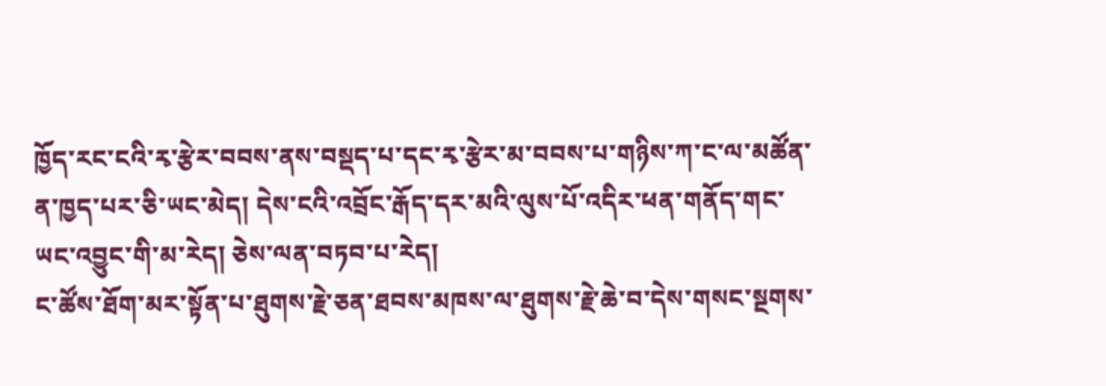ཁྱོད་རང་ངའི་རྭ་རྩེར་བབས་ནས་བསྡད་པ་དང་རྭ་རྩེར་མ་བབས་པ་གཉིས་ཀ་ང་ལ་མཚོན་ན་ཁྱད་པར་ཅི་ཡང་མེད། དེས་ངའི་འབྲོང་རྒོད་དར་མའི་ལུས་པོ་འདིར་ཕན་གནོད་གང་ཡང་འབྱུང་གི་མ་རེད། ཅེས་ལན་བཏབ་པ་རེད།
ང་ཚོས་ཐོག་མར་སྟོན་པ་ཐུགས་རྗེ་ཅན་ཐབས་མཁས་ལ་ཐུགས་རྗེ་ཆེ་བ་དེས་གསང་སྔགས་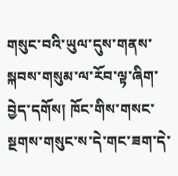གསུང་བའི་ཡུལ་དུས་གནས་སྐབས་གསུམ་ལ་རོབ་ལྟ་ཞིག་བྱེད་དགོས། ཁོང་གིས་གསང་སྔགས་གསུང་ས་དེ་གང་ཟག་དེ་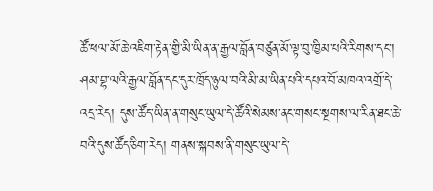ཚོ་ཕལ་མོ་ཆེ་འཇིག་རྟེན་གྱི་མི་ཡིན་ན་རྒྱལ་བློན་བཙུན་མོ་ལྟ་བུ་ཁྱིམ་པའི་རིགས་དང་། ཤམ་བྷ་ལའི་རྒྱལ་བློན་དང་དུར་ཁྲོད་ཉུལ་བའི་མི་མ་ཡིན་པའི་དཔའ་བོ་མཁའ་འགྲོ་དེ་འདྲ་རེད། དུས་ཚོད་ཡིན་ན་གསུང་ཡུལ་དེ་ཚོའི་སེམས་ནང་གསང་སྔགས་ལ་རིན་ཐང་ཆེ་བའི་དུས་ཚོད་ཅིག་རེད། གནས་སྐབས་ནི་གསུང་ཡུལ་དེ་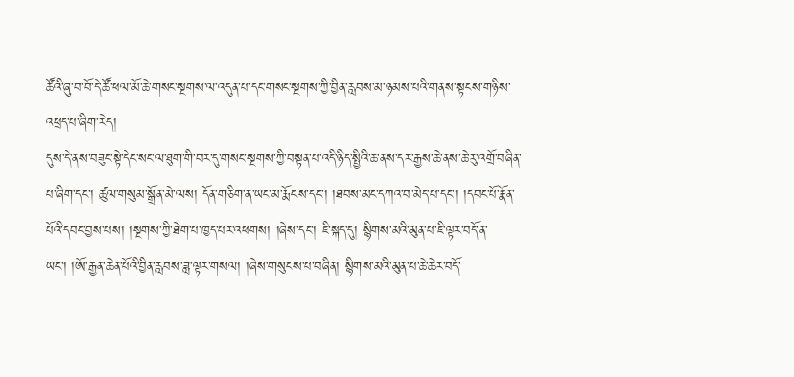ཚོའི་ཞུ་བ་བོ་དེ་ཚོ་ཕལ་མོ་ཆེ་གསང་སྔགས་ལ་འདུན་པ་དང་གསང་སྔགས་ཀྱི་བྱིན་རླབས་མ་ཉམས་པའི་གནས་སྟངས་གཉིས་འཕྲད་པ་ཞིག་རེད།
དུས་དེ་ནས་བཟུང་སྟེ་དེང་སང་ལ་ཐུག་གི་བར་དུ་གསང་སྔགས་ཀྱི་བསྟན་པ་འདི་ཉིད་སྤྱིའི་ཆ་ནས་དར་རྒྱས་ཆེ་ནས་ཆེ་རུ་འགྲོ་བཞིན་པ་ཞིག་དང་། ཚུལ་གསུམ་སྒྲོན་མེ་ལས། དོན་གཅིག་ན་ཡང་མ་རྨོངས་དང་། །ཐབས་མང་དཀའ་བ་མེད་པ་དང་། །དབང་པོ་རྣོན་པོའི་དབང་བྱས་པས། །སྔགས་ཀྱི་ཐེག་པ་ཁྱད་པར་འཕགས། །ཞེས་དང་། ཇི་སྐད་དུ། སྙིགས་མའི་མུན་པ་ཇི་ལྟར་བདོ་ན་ཡང་། །ཨོ་རྒྱན་ཆེན་པོའི་བྱིན་རླབས་ཟླ་ལྟར་གསལ། །ཞེས་གསུངས་པ་བཞིན། སྙིགས་མའི་མུན་པ་ཆེ་ཆེར་བདོ་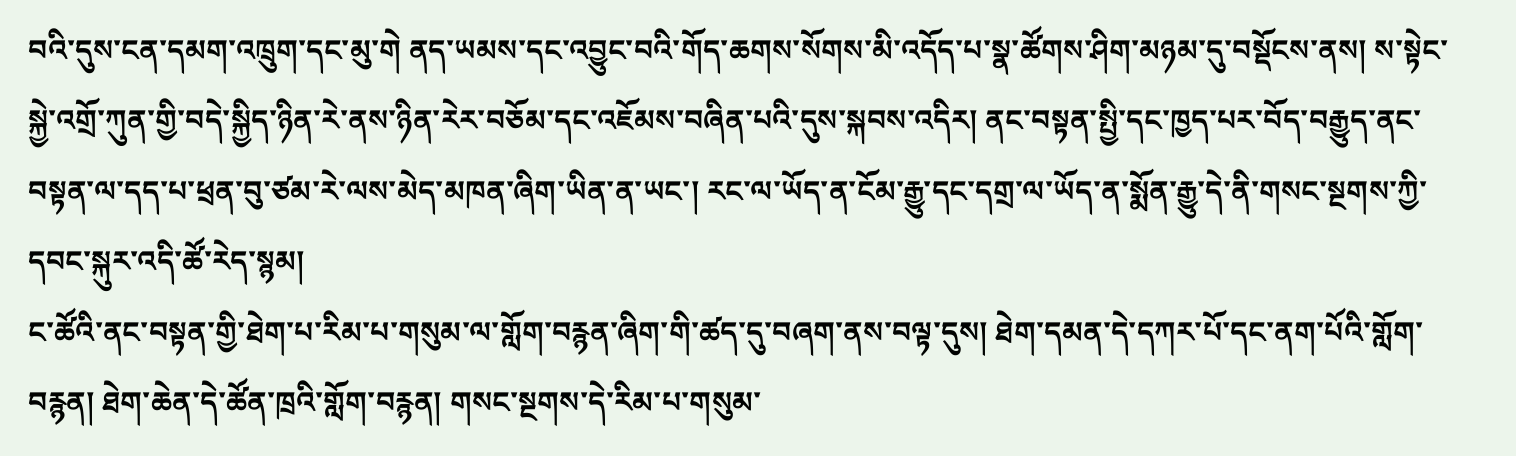བའི་དུས་ངན་དམག་འཁྲུག་དང་མུ་གེ ནད་ཡམས་དང་འབྱུང་བའི་གོད་ཆགས་སོགས་མི་འདོད་པ་སྣ་ཚོགས་ཤིག་མཉམ་དུ་བསྡོངས་ནས། ས་སྟེང་སྐྱེ་འགྲོ་ཀུན་གྱི་བདེ་སྐྱིད་ཉིན་རེ་ནས་ཉིན་རེར་བཅོམ་དང་འཇོམས་བཞིན་པའི་དུས་སྐབས་འདིར། ནང་བསྟན་སྤྱི་དང་ཁྱད་པར་བོད་བརྒྱུད་ནང་བསྟན་ལ་དད་པ་ཕྲན་བུ་ཙམ་རེ་ལས་མེད་མཁན་ཞིག་ཡིན་ན་ཡང་། རང་ལ་ཡོད་ན་ངོམ་རྒྱུ་དང་དགྲ་ལ་ཡོད་ན་སྨོན་རྒྱུ་དེ་ནི་གསང་སྔགས་ཀྱི་དབང་སྐུར་འདི་ཚོ་རེད་སྙམ།
ང་ཚོའི་ནང་བསྟན་གྱི་ཐེག་པ་རིམ་པ་གསུམ་ལ་གློག་བརྙན་ཞིག་གི་ཚད་དུ་བཞག་ནས་བལྟ་དུས། ཐེག་དམན་དེ་དཀར་པོ་དང་ནག་པོའི་གློག་བརྙན། ཐེག་ཆེན་དེ་ཚོན་ཁྲའི་གློག་བརྙན། གསང་སྔགས་དེ་རིམ་པ་གསུམ་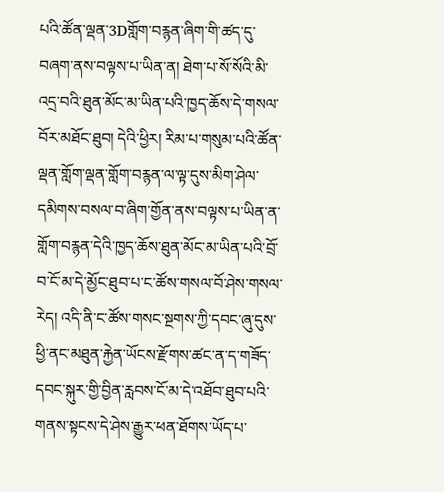པའི་ཚོན་ལྡན་3Dགློག་བརྙན་ཞིག་གི་ཚད་དུ་བཞག་ནས་བལྟས་པ་ཡིན་ན། ཐེག་པ་སོ་སོའི་མི་འདྲ་བའི་ཐུན་མོང་མ་ཡིན་པའི་ཁྱད་ཆོས་དེ་གསལ་བོར་མཐོང་ཐུབ། དེའི་ཕྱིར། རིམ་པ་གསུམ་པའི་ཚོན་ལྡན་གློག་ལྡན་གློག་བརྙན་ལ་ལྟ་དུས་མིག་ཤེལ་དམིགས་བསལ་བ་ཞིག་གྱོན་ནས་བལྟས་པ་ཡིན་ན་གློག་བརྙན་དེའི་ཁྱད་ཆོས་ཐུན་མོང་མ་ཡིན་པའི་བྲོ་བ་ངོ་མ་དེ་མྱོང་ཐུབ་པ་ང་ཚོས་གསལ་བོ་ཤེས་གསལ་རེད། འདི་ནི་ང་ཚོས་གསང་སྔགས་ཀྱི་དབང་ཞུ་དུས་ཕྱི་ནང་མཐུན་རྐྱེན་ཡོངས་རྫོགས་ཚང་ན་ད་གཟོད་དབང་སྐུར་གྱི་བྱིན་རླབས་ངོ་མ་དེ་འཐོབ་ཐུབ་པའི་གནས་སྟངས་དེ་ཤེས་རྒྱུར་ཕན་ཐོགས་ཡོད་པ་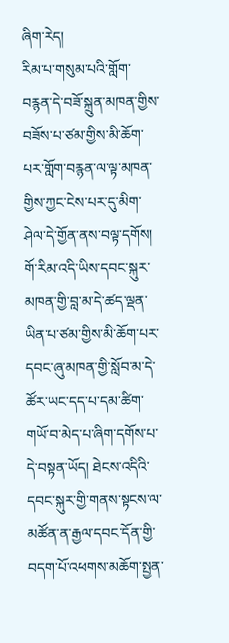ཞིག་རེད།
རིམ་པ་གསུམ་པའི་གློག་བརྙན་དེ་བཟོ་སྐྲུན་མཁན་གྱིས་བཟོས་པ་ཙམ་གྱིས་མི་ཆོག་པར་གློག་བརྙན་ལ་ལྟ་མཁན་གྱིས་ཀྱང་ངེས་པར་དུ་མིག་ཤེལ་དེ་གྱོན་ནས་བལྟ་དགོས། གོ་རིམ་འདི་ཡིས་དབང་སྐུར་མཁན་གྱི་བླ་མ་དེ་ཚད་ལྡན་ཡིན་པ་ཙམ་གྱིས་མི་ཆོག་པར་དབང་ཞུ་མཁན་གྱི་སློབ་མ་དེ་ཚོར་ཡང་དད་པ་དམ་ཚིག་གཡོ་བ་མེད་པ་ཞིག་དགོས་པ་དེ་བསྟན་ཡོད། ཐེངས་འདིའི་དབང་སྐུར་གྱི་གནས་སྟངས་ལ་མཚོན་ན་རྒྱལ་དབང་དོན་གྱི་བདག་པོ་འཕགས་མཆོག་སྤྱན་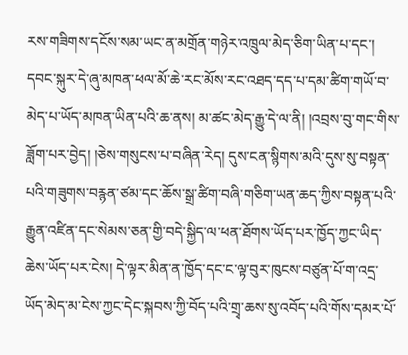རས་གཟིགས་དངོས་སམ་ཡང་ན་མགྲོན་གཉེར་འཁྲུལ་མེད་ཅིག་ཡིན་པ་དང་། དབང་སྐུར་དེ་ཞུ་མཁན་ཕལ་མོ་ཆེ་རང་མོས་རང་འཐད་དད་པ་དམ་ཚིག་གཡོ་བ་མེད་པ་ཡོད་མཁན་ཡིན་པའི་ཆ་ནས། མ་ཚང་མེད་རྒྱུ་དེ་ལ་ནི། །འབྲས་བུ་གང་གིས་ཟློག་པར་བྱེད། །ཅེས་གསུངས་པ་བཞིན་རེད། དུས་ངན་སྙིགས་མའི་དུས་སུ་བསྟན་པའི་གཟུགས་བརྙན་ཙམ་དང་ཆོས་སྒྲ་ཚིག་བཞི་གཅིག་ཡན་ཆད་ཀྱིས་བསྟན་པའི་རྒྱུན་འཛིན་དང་སེམས་ཅན་གྱི་བདེ་སྐྱིད་ལ་ཕན་ཐོགས་ཡོད་པར་ཁྱོད་ཀྱང་ཡིད་ཆེས་ཡོད་པར་ངེས། དེ་ལྟར་མིན་ན་ཁྱོད་དང་ང་ལྟ་བུར་ཁུངས་བཙུན་པོ་ག་འདྲ་ཡོད་མེད་མ་ངེས་ཀྱང་དེང་སྐབས་ཀྱི་བོད་པའི་གྲྭ་ཆས་སུ་འབོད་པའི་གོས་དམར་པོ་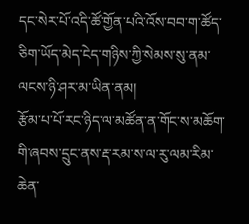དང་སེར་པོ་འདི་ཚོ་གྱོན་པའི་འོས་བབ་ག་ཚོད་ཅིག་ཡོད་མེད་ངེད་གཉིས་ཀྱི་སེམས་སུ་ནམ་ལངས་ཉི་ཤར་མ་ཡིན་ནམ།
རྩོམ་པ་པོ་རང་ཉིད་ལ་མཚོན་ན་གོང་ས་མཆོག་གི་ཞབས་དྲུང་ནས་རྡ་རམ་ས་ལ་རུ་ལམ་རིམ་ཆེན་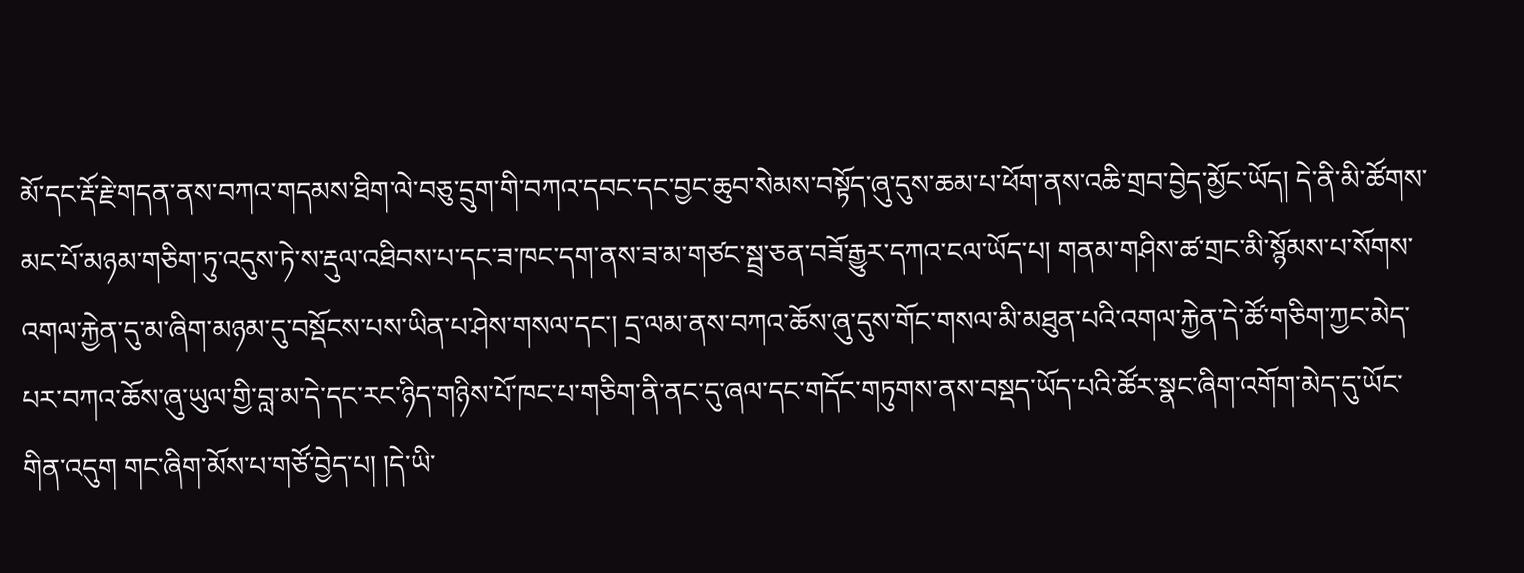མོ་དང་རྡོ་རྗེ་གདན་ནས་བཀའ་གདམས་ཐིག་ལེ་བཅུ་དྲུག་གི་བཀའ་དབང་དང་བྱང་ཆུབ་སེམས་བསྟོད་ཞུ་དུས་ཆམ་པ་ཕོག་ནས་འཆི་གྲབ་བྱེད་མྱོང་ཡོད། དེ་ནི་མི་ཚོགས་མང་པོ་མཉམ་གཅིག་ཏུ་འདུས་ཏེ་ས་རྡུལ་འཐིབས་པ་དང་ཟ་ཁང་དག་ནས་ཟ་མ་གཙང་སྦྲ་ཅན་བཟོ་རྒྱུར་དཀའ་ངལ་ཡོད་པ། གནམ་གཤིས་ཚ་གྲང་མི་སྙོམས་པ་སོགས་འགལ་རྐྱེན་དུ་མ་ཞིག་མཉམ་དུ་བསྡོངས་པས་ཡིན་པ་ཤེས་གསལ་དང་། དྲ་ལམ་ནས་བཀའ་ཆོས་ཞུ་དུས་གོང་གསལ་མི་མཐུན་པའི་འགལ་རྐྱེན་དེ་ཚོ་གཅིག་ཀྱང་མེད་པར་བཀའ་ཆོས་ཞུ་ཡུལ་གྱི་བླ་མ་དེ་དང་རང་ཉིད་གཉིས་པོ་ཁང་པ་གཅིག་ནི་ནང་དུ་ཞལ་དང་གདོང་གཏུགས་ནས་བསྡད་ཡོད་པའི་ཚོར་སྣང་ཞིག་འགོག་མེད་དུ་ཡོང་གིན་འདུག གང་ཞིག་མོས་པ་གཙོ་བྱེད་པ། །དེ་ཡི་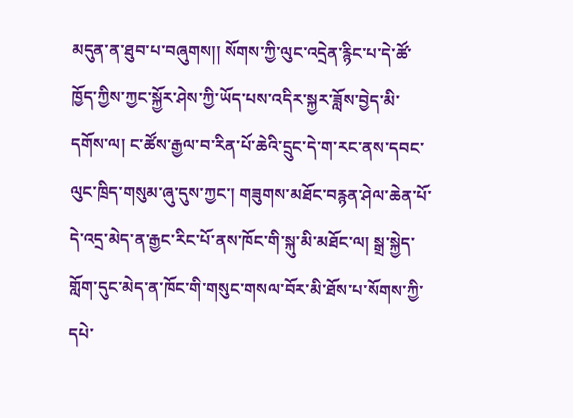མདུན་ན་ཐུབ་པ་བཞུགས།། སོགས་ཀྱི་ལུང་འདྲེན་རྙིང་པ་དེ་ཚོ་ཁྱོད་ཀྱིས་ཀྱང་སྐྱོར་ཤེས་ཀྱི་ཡོད་པས་འདིར་སྐྱར་ཟློས་བྱེད་མི་དགོས་ལ། ང་ཚོས་རྒྱལ་བ་རིན་པོ་ཆེའི་དྲུང་དེ་ག་རང་ནས་དབང་ལུང་ཁྲིད་གསུམ་ཞུ་དུས་ཀྱང་། གཟུགས་མཐོང་བརྙན་ཤེལ་ཆེན་པོ་དེ་འདྲ་མེད་ན་རྒྱང་རིང་པོ་ནས་ཁོང་གི་སྐུ་མི་མཐོང་ལ། སྒྲ་སྐྱེད་གློག་དུང་མེད་ན་ཁོང་གི་གསུང་གསལ་བོར་མི་ཐོས་པ་སོགས་ཀྱི་དཔེ་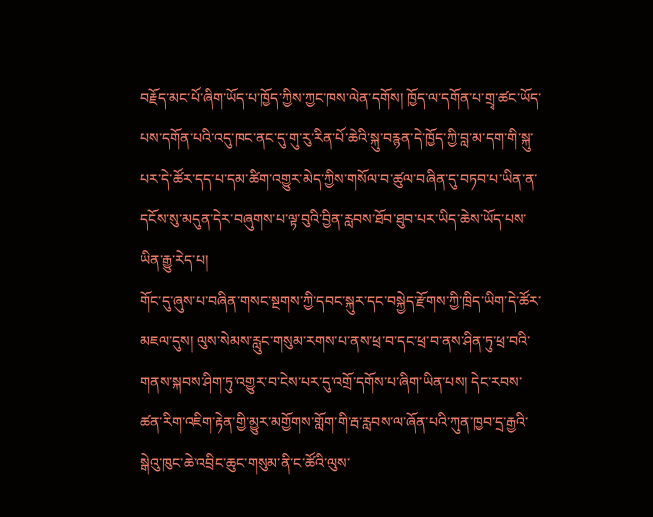བརྗོད་མང་པོ་ཞིག་ཡོད་པ་ཁྱོད་ཀྱིས་ཀྱང་ཁས་ལེན་དགོས། ཁྱོད་ལ་དགོན་པ་གྲྭ་ཚང་ཡོད་པས་དགོན་པའི་འདུ་ཁང་ནང་དུ་གུ་རུ་རིན་པོ་ཆེའི་སྐུ་བརྙན་དེ་ཁྱོད་ཀྱི་བླ་མ་དག་གི་སྐུ་པར་དེ་ཚོར་དད་པ་དམ་ཚིག་འགྱུར་མེད་ཀྱིས་གསོལ་བ་ཚུལ་བཞིན་དུ་བཏབ་པ་ཡིན་ན་དངོས་སུ་མདུན་དེར་བཞུགས་པ་ལྟ་བུའི་བྱིན་རླབས་ཐོབ་ཐུབ་པར་ཡིད་ཆེས་ཡོད་པས་ཡིན་རྒྱུ་རེད་པ།
གོང་དུ་ཞུས་པ་བཞིན་གསང་སྔགས་ཀྱི་དབང་སྐུར་དང་བསྐྱེད་རྫོགས་ཀྱི་ཁྲིད་ཡིག་དེ་ཚོར་མཇལ་དུས། ལུས་སེམས་རླུང་གསུམ་རགས་པ་ནས་ཕྲ་བ་དང་ཕྲ་བ་ནས་ཤིན་ཏུ་ཕྲ་བའི་གནས་སྐབས་ཤིག་ཏུ་འགྱུར་བ་ངེས་པར་དུ་འགྲོ་དགོས་པ་ཞིག་ཡིན་པས། དེང་རབས་ཚན་རིག་འཇིག་རྟེན་གྱི་མྱུར་མགྱོགས་གློག་གི་རྦ་རླབས་ལ་ཞོན་པའི་ཀུན་ཁྱབ་དྲ་རྒྱའི་སྒེའུ་ཁུང་ཆེ་འབྲིང་ཆུང་གསུམ་ནི་ང་ཚོའི་ལུས་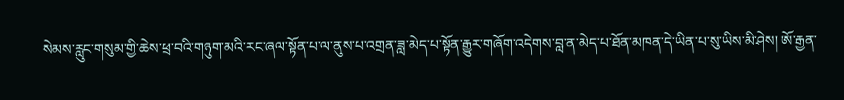སེམས་རླུང་གསུམ་གྱི་ཆེས་ཕྲ་བའི་གཉུག་མའི་རང་ཞལ་སྟོན་པ་ལ་ནུས་པ་འགྲན་ཟླ་མེད་པ་སྟོན་རྒྱུར་གཞོག་འདེགས་བླ་ན་མེད་པ་ཐོན་མཁན་དེ་ཡིན་པ་སུ་ཡིས་མི་ཤེས། ཨོ་རྒྱན་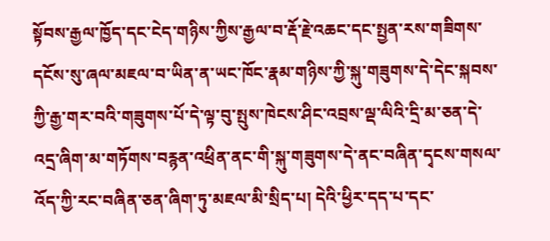སྟོབས་རྒྱལ་ཁྱོད་དང་ངེད་གཉིས་ཀྱིས་རྒྱལ་བ་རྡོ་རྗེ་འཆང་དང་སྤྱན་རས་གཟིགས་དངོས་སུ་ཞལ་མཇལ་བ་ཡིན་ན་ཡང་ཁོང་རྣམ་གཉིས་ཀྱི་སྐུ་གཟུགས་དེ་དེང་སྐབས་ཀྱི་རྒྱ་གར་བའི་གཟུགས་པོ་དེ་ལྟ་བུ་སྤུས་ཁེངས་ཤིང་འབྲས་ལྡ་ལིའི་དྲི་མ་ཅན་དེ་འདྲ་ཞིག་མ་གཏོགས་བརྙན་འཕྲིན་ནང་གི་སྐུ་གཟུགས་དེ་ནང་བཞིན་དྭངས་གསལ་འོད་ཀྱི་རང་བཞིན་ཅན་ཞིག་ཏུ་མཇལ་མི་སྲིད་པ། དེའི་ཕྱིར་དད་པ་དང་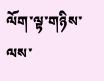ལོག་ལྟ་གཉིས་ལས་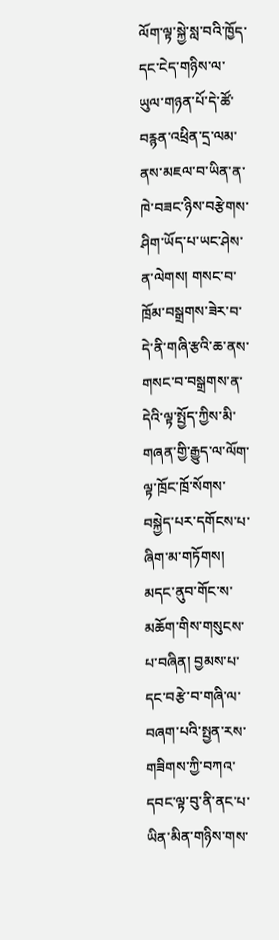ལོག་ལྟ་སྐྱེ་སླ་བའི་ཁྱོད་དང་ངེད་གཉིས་ལ་ཡུལ་གཉན་པོ་དེ་ཚོ་བརྙན་འཕྲིན་དྲ་ལམ་ནས་མཇལ་བ་ཡིན་ན་ཁེ་བཟང་ཉིས་བརྩེགས་ཤིག་ཡོད་པ་ཡང་ཤེས་ན་ལེགས། གསང་བ་ཁྲོམ་བསྒྲགས་ཟེར་བ་དེ་ནི་གཞི་རྩའི་ཆ་ནས་གསང་བ་བསྒྲགས་ན་དེའི་ལྟ་སྤྱོད་ཀྱིས་མི་གཞན་གྱི་རྒྱུད་ལ་ལོག་ལྟ་ཁྲོང་ཁྲོ་སོགས་བསྐྱེད་པར་དགོངས་པ་ཞིག་མ་གཏོགས། མདང་ནུབ་གོང་ས་མཆོག་གིས་གསུངས་པ་བཞིན། བྱམས་པ་དང་བརྩེ་བ་གཞི་ལ་བཞག་པའི་སྤྱན་རས་གཟིགས་ཀྱི་བཀའ་དབང་ལྟ་བུ་ནི་ནང་པ་ཡིན་མིན་གཉིས་གས་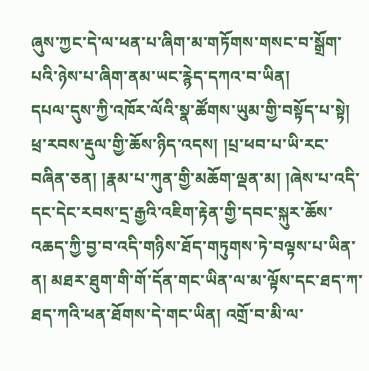ཞུས་ཀྱང་དེ་ལ་ཕན་པ་ཞིག་མ་གཏོགས་གསང་བ་སྒྲོག་པའི་ཉེས་པ་ཞིག་ནམ་ཡང་རྙེད་དཀའ་བ་ཡིན།
དཔལ་དུས་ཀྱི་འཁོར་ལོའི་སྣ་ཚོགས་ཡུམ་གྱི་བསྟོད་པ་སྟེ། ཕྲ་རབས་རྡུལ་གྱི་ཆོས་ཉིད་འདས། །པྲ་ཕབ་པ་ཡི་རང་བཞིན་ཅན། །རྣམ་པ་ཀུན་གྱི་མཆོག་ལྡན་མ། །ཞེས་པ་འདི་དང་དེང་རབས་དྲ་རྒྱའི་འཇིག་རྟེན་གྱི་དབང་སྐུར་ཆོས་འཆད་ཀྱི་བྱ་བ་འདི་གཉིས་ཐོད་གཏུགས་ཏེ་བལྟས་པ་ཡིན་ན། མཐར་ཐུག་གི་གོ་དོན་གང་ཡིན་ལ་མ་ལྟོས་དང་ཐད་ཀ་ཐད་ཀའི་ཕན་ཐོགས་དེ་གང་ཡིན། འགྲོ་བ་མི་ལ་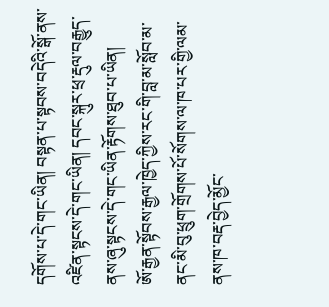དགོས་པ་དེ་གང་ཡིན། བསྟན་པ་སྟབས་བདེའི་སྒོ་ནས་འཛིན་སྟངས་དེ་གང་ཡིན། དབང་སྐུར་ཕྲ་རྡུལ་བརྒྱུད་ནས་ཞུ་སྟངས་དེ་གང་ཡིན་རྟོགས་ཐུབ་པ་ཡིན།
ཨོ་རྒྱན་སྟོབས་རྒྱལ་ཁྱེད་ཀྱིས་རང་གི་བླ་མ་སློབ་མ་ནང་མི་བུ་ཕྲུག་གྲོགས་པོ་སོགས་ལ་ཁ་པར་གྱི་ལམ་ནས་ཁ་བརྡ་བྱེད་མྱོང་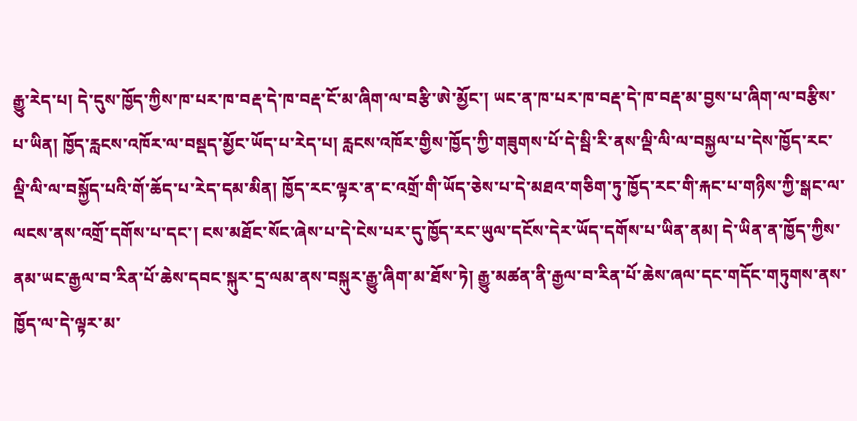རྒྱུ་རེད་པ། དེ་དུས་ཁྱོད་ཀྱིས་ཁ་པར་ཁ་བརྡ་དེ་ཁ་བརྡ་ངོ་མ་ཞིག་ལ་བརྩི་ཨེ་མྱོང་། ཡང་ན་ཁ་པར་ཁ་བརྡ་དེ་ཁ་བརྡ་མ་བྱས་པ་ཞིག་ལ་བརྩིས་པ་ཡིན། ཁྱོད་རླངས་འཁོར་ལ་བསྡད་མྱོང་ཡོད་པ་རེད་པ། རླངས་འཁོར་གྱིས་ཁྱོད་ཀྱི་གཟུགས་པོ་དེ་སྦི་རི་ནས་ལྡི་ལི་ལ་བསྐྱལ་པ་དེས་ཁྱོད་རང་ལྡི་ལི་ལ་བསྐྱོད་པའི་གོ་ཆོད་པ་རེད་དམ་མིན། ཁྱོད་རང་ལྟར་ན་ང་འགྲོ་གི་ཡོད་ཅེས་པ་དེ་མཐའ་གཅིག་ཏུ་ཁྱོད་རང་གི་རྐང་པ་གཉིས་ཀྱི་སྒང་ལ་ལངས་ནས་འགྲོ་དགོས་པ་དང་། ངས་མཐོང་སོང་ཞེས་པ་དེ་ངེས་པར་དུ་ཁྱོད་རང་ཡུལ་དངོས་དེར་ཡོད་དགོས་པ་ཡིན་ནམ། དེ་ཡིན་ན་ཁྱོད་ཀྱིས་ནམ་ཡང་རྒྱལ་བ་རིན་པོ་ཆེས་དབང་སྐུར་དྲ་ལམ་ནས་བསྐུར་རྒྱུ་ཞིག་མ་ཐོས་ཏེ། རྒྱུ་མཚན་ནི་རྒྱལ་བ་རིན་པོ་ཆེས་ཞལ་དང་གདོང་གཏུགས་ནས་ཁྱོད་ལ་དེ་ལྟར་མ་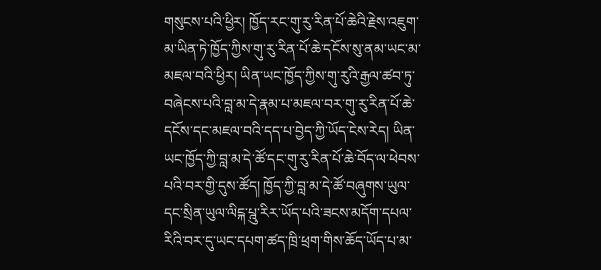གསུངས་པའི་ཕྱིར། ཁྱོད་རང་གུ་རུ་རིན་པོ་ཆེའི་རྗེས་འཇུག་མ་ཡིན་ཏེ་ཁྱོད་ཀྱིས་གུ་རུ་རིན་པོ་ཆེ་དངོས་སུ་ནམ་ཡང་མ་མཇལ་བའི་ཕྱིར། ཡིན་ཡང་ཁྱོད་ཀྱིས་གུ་རུའི་རྒྱལ་ཚབ་ཏུ་བཞེངས་པའི་བླ་མ་དེ་རྣམ་པ་མཇལ་བར་གུ་རུ་རིན་པོ་ཆེ་དངོས་དང་མཇལ་བའི་དད་པ་བྱེད་ཀྱི་ཡོད་ངེས་རེད། ཡིན་ཡང་ཁྱོད་ཀྱི་བླ་མ་དེ་ཚོ་དང་གུ་རུ་རིན་པོ་ཆེ་བོད་ལ་ཕེབས་པའི་བར་གྱི་དུས་ཚོད། ཁྱོད་ཀྱི་བླ་མ་དེ་ཚོ་བཞུགས་ཡུལ་དང་སྲིན་ཡུལ་ལིངྐ་པྰུ་རིར་ཡོད་པའི་ཟངས་མདོག་དཔལ་རིའི་བར་དུ་ཡང་དཔག་ཚད་ཁྲི་ཕྲག་གིས་ཆོད་ཡོད་པ་མ་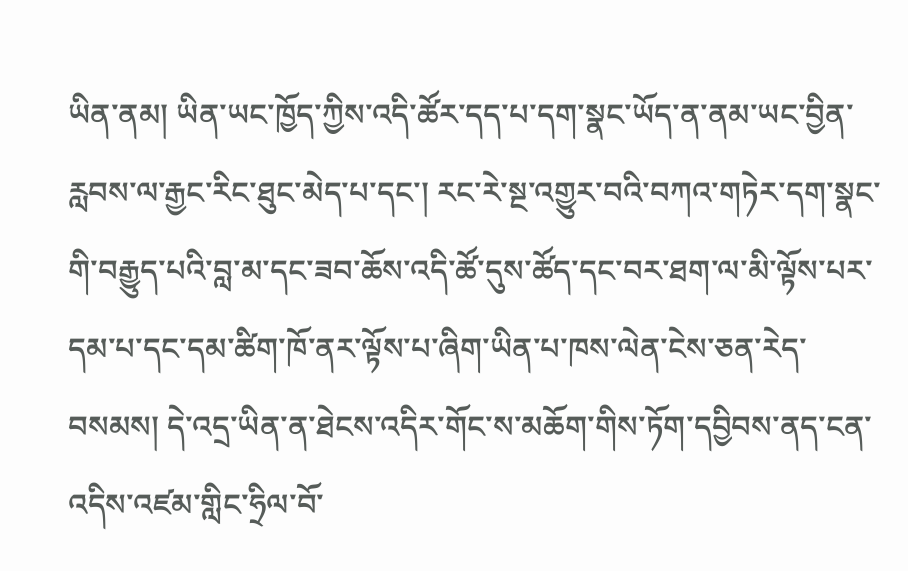ཡིན་ནམ། ཡིན་ཡང་ཁྱོད་ཀྱིས་འདི་ཚོར་དད་པ་དག་སྣང་ཡོད་ན་ནམ་ཡང་བྱིན་རླབས་ལ་རྒྱང་རིང་ཐུང་མེད་པ་དང་། རང་རེ་སྔ་འགྱུར་བའི་བཀའ་གཏེར་དག་སྣང་གི་བརྒྱུད་པའི་བླ་མ་དང་ཟབ་ཆོས་འདི་ཚོ་དུས་ཚོད་དང་བར་ཐག་ལ་མི་ལྟོས་པར་དམ་པ་དང་དམ་ཚིག་ཁོ་ནར་ལྟོས་པ་ཞིག་ཡིན་པ་ཁས་ལེན་ངེས་ཅན་རེད་བསམས། དེ་འདྲ་ཡིན་ན་ཐེངས་འདིར་གོང་ས་མཆོག་གིས་ཏོག་དབྱིབས་ནད་ངན་འདིས་འཛམ་གླིང་ཧྲིལ་བོ་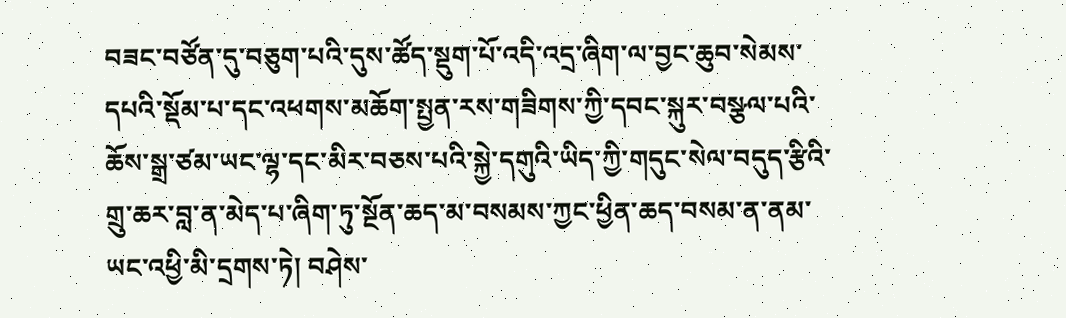བཟང་བཙོན་དུ་བཅུག་པའི་དུས་ཚོད་སྡུག་པོ་འདི་འདྲ་ཞིག་ལ་བྱང་ཆུབ་སེམས་དཔའི་སྡོམ་པ་དང་འཕགས་མཆོག་སྤྱན་རས་གཟིགས་ཀྱི་དབང་སྐུར་བསྩལ་པའི་ཆོས་སྒྲ་ཙམ་ཡང་ལྷ་དང་མིར་བཅས་པའི་སྐྱེ་དགུའི་ཡིད་ཀྱི་གདུང་སེལ་བདུད་རྩིའི་གྲུ་ཆར་བླ་ན་མེད་པ་ཞིག་ཏུ་སྔོན་ཆད་མ་བསམས་ཀྱང་ཕྱིན་ཆད་བསམ་ན་ནམ་ཡང་འཕྱི་མི་དྲགས་ཏེ། བཤེས་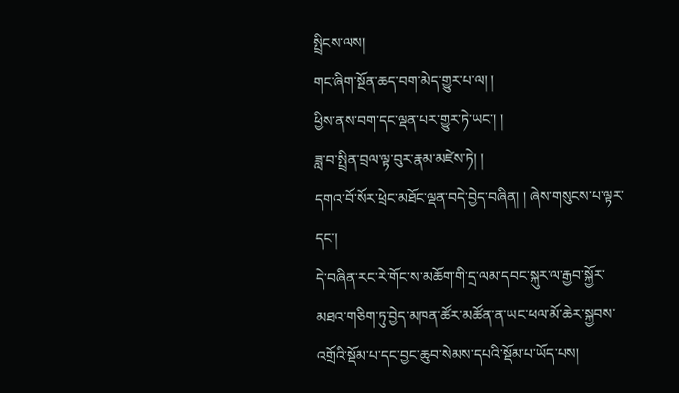སྤྲིངས་ལས།
གང་ཞིག་སྔོན་ཆད་བག་མེད་གྱུར་པ་ལ། །
ཕྱིས་ནས་བག་དང་ལྡན་པར་གྱུར་ཏེ་ཡང་། །
ཟླ་བ་སྤྲིན་བྲལ་ལྟ་བུར་རྣམ་མཛེས་ཏེ། །
དགའ་བོ་སོར་ཕྲེང་མཐོང་ལྡན་བདེ་བྱེད་བཞིན། ། ཞེས་གསུངས་པ་ལྟར་དང་།
དེ་བཞིན་རང་རེ་གོང་ས་མཆོག་གི་དྲ་ལམ་དབང་སྐུར་ལ་རྒྱབ་སྐྱོར་མཐའ་གཅིག་ཏུ་བྱེད་མཁན་ཚོར་མཚོན་ན་ཡང་ཕལ་མོ་ཆེར་སྐྱབས་འགྲོའི་སྡོམ་པ་དང་བྱང་ཆུབ་སེམས་དཔའི་སྡོམ་པ་ཡོད་པས།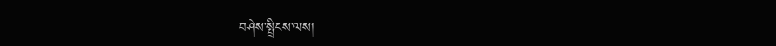བཤེས་སྤྲིངས་ལས།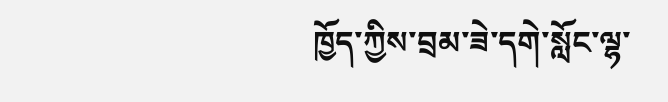ཁྱོད་ཀྱིས་བྲམ་ཟེ་དགེ་སློང་ལྷ་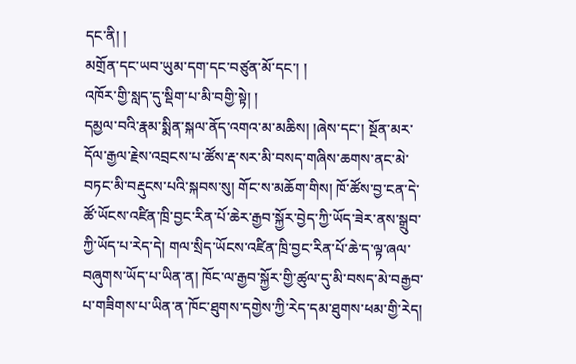དང་ནི། །
མགྲོན་དང་ཡབ་ཡུམ་དག་དང་བཙུན་མོ་དང་། །
འཁོར་གྱི་སླད་དུ་སྡིག་པ་མི་བགྱི་སྟེ། །
དམྱལ་བའི་རྣམ་སྨིན་སྐལ་ནོད་འགའ་མ་མཆིས། །ཞེས་དང་། སྔོན་མར་དོལ་རྒྱལ་རྗེས་འབྲངས་པ་ཚོས་རྡ་སར་མི་བསད་གཞིས་ཆགས་ནང་མེ་བཏང་མི་བརྡུངས་པའི་སྐབས་སུ། གོང་ས་མཆོག་གིས། ཁོ་ཚོས་བྱ་ངན་དེ་ཚོ་ཡོངས་འཛིན་ཁྲི་བྱང་རིན་པོ་ཆེར་རྒྱབ་སྐྱོར་བྱེད་ཀྱི་ཡོད་ཟེར་ནས་སྒྲུབ་ཀྱི་ཡོད་པ་རེད་དེ། གལ་སྲིད་ཡོངས་འཛིན་ཁྲི་བྱང་རིན་པོ་ཆེ་ད་ལྟ་ཞལ་བཞུགས་ཡོད་པ་ཡིན་ན། ཁོང་ལ་རྒྱབ་སྐྱོར་གྱི་ཚུལ་དུ་མི་བསད་མེ་བརྒྱབ་པ་གཟིགས་པ་ཡིན་ན་ཁོང་ཐུགས་དགྱེས་ཀྱི་རེད་དམ་ཐུགས་ཕམ་གྱི་རེད།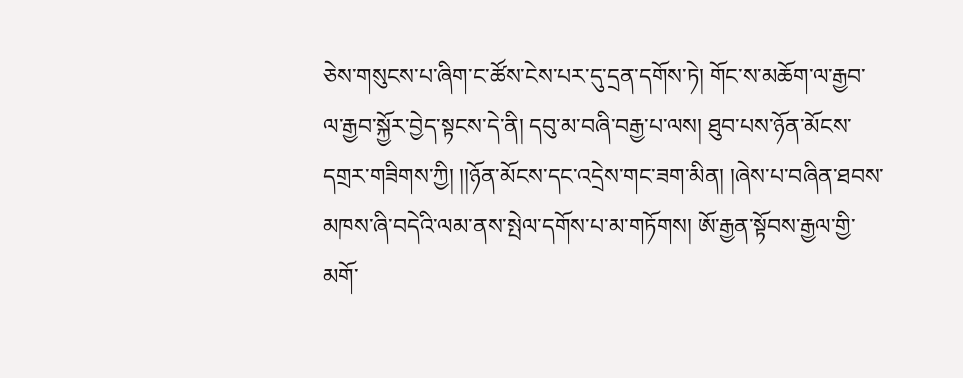ཅེས་གསུངས་པ་ཞིག་ང་ཚོས་ངེས་པར་དུ་དྲན་དགོས་ཏེ། གོང་ས་མཆོག་ལ་རྒྱབ་ལ་རྒྱབ་སྐྱོར་བྱེད་སྟངས་དེ་ནི། དབུ་མ་བཞི་བརྒྱ་པ་ལས། ཐུབ་པས་ཉོན་མོངས་དགྲར་གཟིགས་ཀྱི། །།ཉོན་མོངས་དང་འདྲེས་གང་ཟག་མིན། །ཞེས་པ་བཞིན་ཐབས་མཁས་ཞི་བདེའི་ལམ་ནས་སྤེལ་དགོས་པ་མ་གཏོགས། ཨོ་རྒྱན་སྟོབས་རྒྱལ་གྱི་མགོ་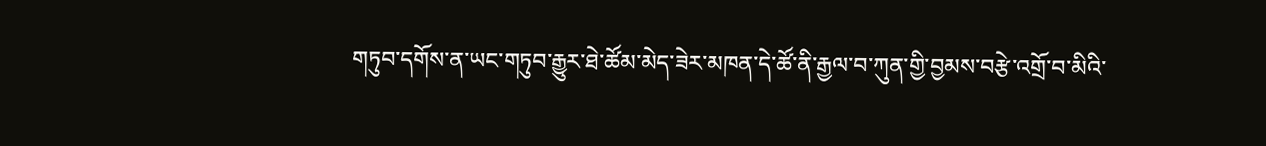གཏུབ་དགོས་ན་ཡང་གཏུབ་རྒྱུར་ཐེ་ཚོམ་མེད་ཟེར་མཁན་དེ་ཚོ་ནི་རྒྱལ་བ་ཀུན་གྱི་བྱམས་བརྩེ་འགྲོ་བ་མིའི་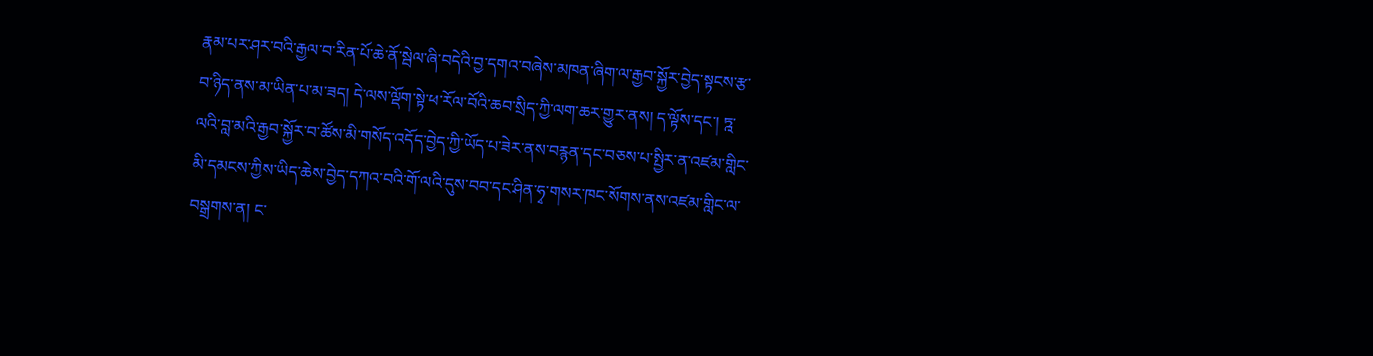རྣམ་པར་ཤར་བའི་རྒྱལ་བ་རིན་པོ་ཆེ་ནོ་སྦེལ་ཞི་བདེའི་བྱ་དགའ་བཞེས་མཁན་ཞིག་ལ་རྒྱབ་སྐྱོར་བྱེད་སྟངས་རྩ་བ་ཉིད་ནས་མ་ཡིན་པ་མ་ཟད། དེ་ལས་ལྡོག་སྟེ་ཕ་རོལ་བོའི་ཆབ་སྲིད་ཀྱི་ལག་ཆར་གྱུར་ནས། ད་ལྟོས་དང་། ཏྰ་ལའི་བླ་མའི་རྒྱབ་སྐྱོར་བ་ཚོས་མི་གསོད་འདོད་བྱེད་ཀྱི་ཡོད་པ་ཟེར་ནས་བརྙན་དང་བཅས་པ་སྤྱིར་ན་འཛམ་གླིང་མི་དམངས་ཀྱིས་ཡིད་ཆེས་བྱེད་དཀའ་བའི་གོ་ལའི་དུས་བབ་དང་ཤིན་ཧྭ་གསར་ཁང་སོགས་ནས་འཛམ་གླིང་ལ་བསྒྲགས་ན། ང་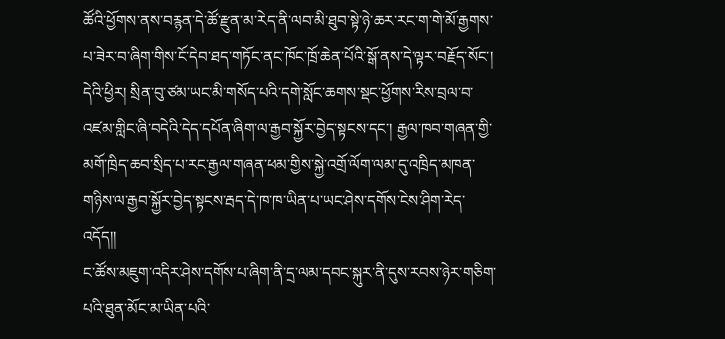ཚོའི་ཕྱོགས་ནས་བརྙན་དེ་ཚོ་རྫུན་མ་རེད་ནི་ལབ་མི་ཐུབ་སྟེ་ཉེ་ཆར་རང་ག་གེ་མོ་རྒྱགས་པ་ཟེར་བ་ཞིག་གིས་ངོ་དེབ་ཐད་གཏོང་ནང་ཁོང་ཁྲོ་ཆེན་པོའི་སྒོ་ནས་དེ་ལྟར་བརྗོད་སོང་། དེའི་ཕྱིར། སྲིན་བུ་ཙམ་ཡང་མི་གསོད་པའི་དགེ་སློང་ཆགས་སྡང་ཕྱོགས་རིས་བྲལ་བ་འཛམ་གླིང་ཞི་བདེའི་དེད་དཔོན་ཞིག་ལ་རྒྱབ་སྐྱོར་བྱེད་སྟངས་དང་། རྒྱལ་ཁབ་གཞན་གྱི་མགོ་ཁྲིད་ཆབ་སྲིད་པ་རང་རྒྱལ་གཞན་ཕམ་གྱིས་སྐྱེ་འགྲོ་ལོག་ལམ་དུ་འཁྲིད་མཁན་གཉིས་ལ་རྒྱབ་སྐྱོར་བྱེད་སྟངས་རྦད་དེ་ཁ་ཁ་ཡིན་པ་ཡང་ཤེས་དགོས་ངེས་ཤིག་རེད་འདོད།།
ང་ཚོས་མཇུག་འདིར་ཤེས་དགོས་པ་ཞིག་ནི་དྲ་ལམ་དབང་སྐུར་ནི་དུས་རབས་ཉེར་གཅིག་པའི་ཐུན་མོང་མ་ཡིན་པའི་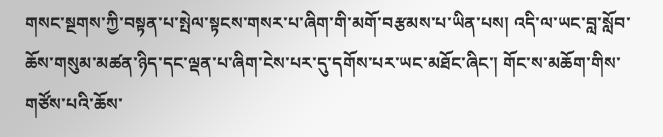གསང་སྔགས་ཀྱི་བསྟན་པ་སྤེལ་སྟངས་གསར་པ་ཞིག་གི་མགོ་བརྩམས་པ་ཡིན་པས། འདི་ལ་ཡང་བླ་སློབ་ཆོས་གསུམ་མཚན་ཉིད་དང་ལྡན་པ་ཞིག་ངེས་པར་དུ་དགོས་པར་ཡང་མཐོང་ཞིང་། གོང་ས་མཆོག་གིས་གཙོས་པའི་ཆོས་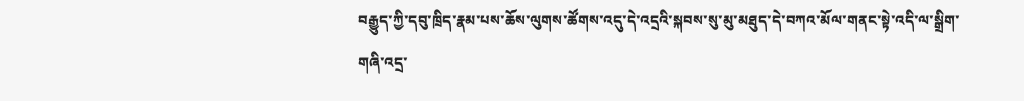བརྒྱུད་ཀྱི་དབུ་ཁྲིད་རྣམ་པས་ཆོས་ལུགས་ཚོགས་འདུ་དེ་འདྲའི་སྐབས་སུ་མུ་མཐུད་དེ་བཀའ་མོལ་གནང་སྟེ་འདི་ལ་སྒྲིག་གཞི་འདྲ་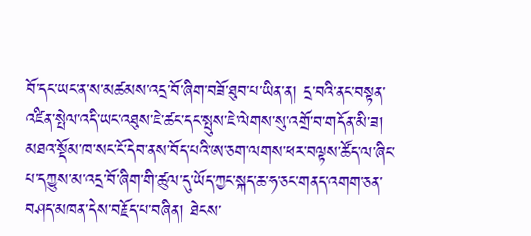བོ་དང་ཡང་ན་ས་མཚམས་འདྲ་བོ་ཞིག་བཟོ་ཐུབ་པ་ཡིན་ན། དྲ་བའི་ནང་བསྟན་འཛིན་སྤེལ་འདི་ཡང་འཐུས་ཇེ་ཚང་དང་སྤུས་ཇེ་ལེགས་སུ་འགྲོ་བ་གདོན་མི་ཟ།
མཐའ་སྡོམ་ཁ་སང་ངོ་དེབ་ནས་བོད་པའི་ཨ་ཅག་ལགས་ཕར་བལྟས་ཚོད་ལ་ཞིང་པ་དཀྱུས་མ་འདྲ་བོ་ཞིག་གི་ཚུལ་དུ་ཡོད་ཀྱང་སྐད་ཆ་ཧ་ཅང་གནད་འགག་ཅན་བཤད་མཁན་དེས་བརྗོད་པ་བཞིན། ཐེངས་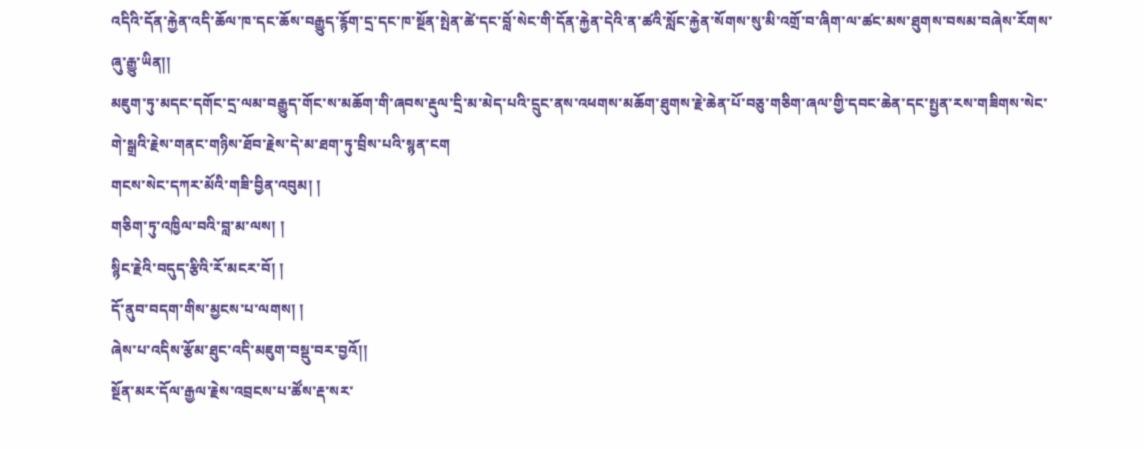འདིའི་དོན་རྐྱེན་འདི་ཆོལ་ཁ་དང་ཆོས་བརྒྱུད་རྙོག་དྲ་དང་ཁ་སྔོན་སྤེན་ཚེ་དང་བློ་སེང་གི་དོན་རྐྱེན་དེའི་ན་ཚའི་སློང་རྐྱེན་སོགས་སུ་མི་འགྲོ་བ་ཞིག་ལ་ཚང་མས་ཐུགས་བསམ་བཞེས་རོགས་ཞུ་རྒྱུ་ཡིན།།
མཇུག་ཏུ་མདང་དགོང་དྲ་ལམ་བརྒྱུད་གོང་ས་མཆོག་གི་ཞབས་རྡུལ་དྲི་མ་མེད་པའི་དྲུང་ནས་འཕགས་མཆོག་ཐུགས་རྗེ་ཆེན་པོ་བཅུ་གཅིག་ཞལ་གྱི་དབང་ཆེན་དང་སྤྱན་རས་གཟིགས་སེང་གེ་སྒྲའི་རྗེས་གནང་གཉིས་ཐོབ་རྗེས་དེ་མ་ཐག་ཏུ་བྲིས་པའི་སྙན་ངག
གངས་སེང་དཀར་མོའི་གཟི་བྱིན་འབུམ། །
གཅིག་ཏུ་འཁྱིལ་བའི་བླ་མ་ལས། །
སྙིང་རྗེའི་བདུད་རྩིའི་རོ་མངར་བོ། །
དོ་ནུབ་བདག་གིས་མྱངས་པ་ལགས། །
ཞེས་པ་འདིས་རྩོམ་ཐུང་འདི་མཇུག་བསྡུ་བར་བྱའོ།།
སྔོན་མར་དོལ་རྒྱལ་རྗེས་འབྲངས་པ་ཚོས་རྡ་སར་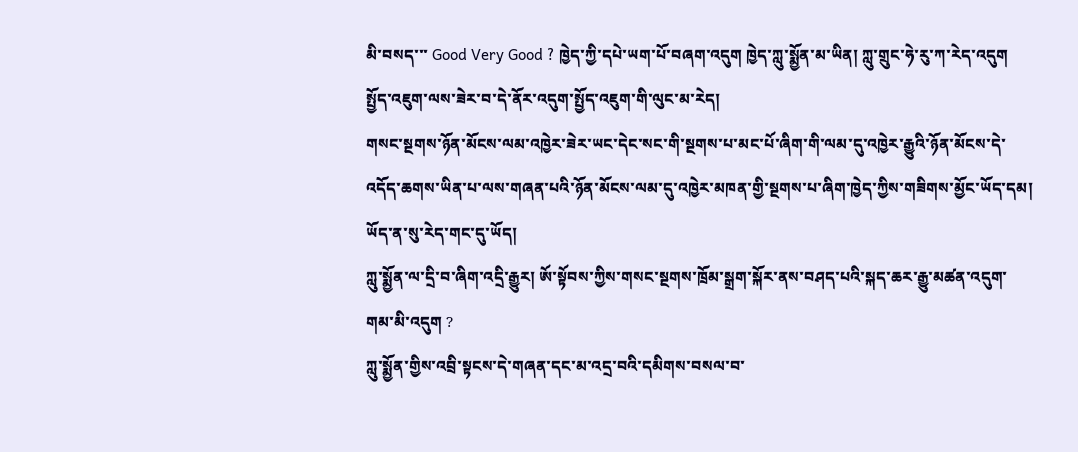མི་བསད་་་ Good Very Good ? ཁྱེད་ཀྱི་དཔེ་ཡག་པོ་བཞག་འདུག ཁྱེད་ཀླུ་སྨྱོན་མ་ཡིན། ཀླུ་གྲུང་ཧེ་རུ་ཀ་རེད་འདུག
སྤྱོད་འཇུག་ལས་ཟེར་བ་དེ་ནོར་འདུག་སྤྱོད་འཇུག་གི་ལུང་མ་རེད།
གསང་སྔགས་ཉོན་མོངས་ལམ་འཁྱེར་ཟེར་ཡང་དེང་སང་གི་སྔགས་པ་མང་པོ་ཞིག་གི་ལམ་དུ་འཁྱེར་རྒྱུའི་ཉོན་མོངས་དེ་འདོད་ཆགས་ཡིན་པ་ལས་གཞན་པའི་ཉོན་མོངས་ལམ་དུ་འཁྱེར་མཁན་གྱི་སྔགས་པ་ཞིག་ཁྱེད་ཀྱིས་གཟིགས་མྱོང་ཡོད་དམ། ཡོད་ན་སུ་རེད་གང་དུ་ཡོད།
ཀླུ་སྨྱོན་ལ་དྲི་བ་ཞིག་འདྲི་རྒྱུར། ཨོ་སྟོབས་ཀྱིས་གསང་སྔགས་ཁྲོམ་སྒྲག་སྐོར་ནས་བཤད་པའི་སྐད་ཆར་རྒྱུ་མཚན་འདུག་གམ་མི་འདུག ?
ཀླུ་སྨྱོན་གྱིས་འབྲི་སྟངས་དེ་གཞན་དང་མ་འདྲ་བའི་དམིགས་བསལ་བ་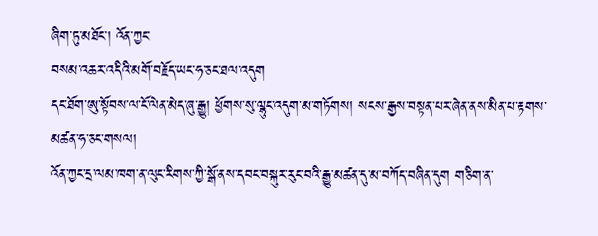ཞིག་ཏུ་མཐོང་། འོན་ཀྱང་
བསམ་འཆར་འདིའི་མགོ་བརྗོད་ཡང་ཧ་ཅང་ཐལ་འདུག
དང་ཐོག་ཨུ་སྟོབས་ལ་ངོ་ལེན་མེད་ཞུ་རྒྱུ། ཕྱོགས་སུ་ལྷུང་འདུག་མ་གཏོགས། སངས་རྒྱས་བསྟན་པར་ཞེན་ནས་མིན་པ་རྟགས་མཚན་ཧ་ཅང་གསལ།
འོན་ཀྱང་དྲ་ལམ་ཁག་ན་ལུང་རིགས་ཀྱི་སྒོ་ནས་དབང་བསྐུར་རུང་བའི་རྒྱུ་མཚན་དུ་མ་བཀོད་བཞིན་དུག གཅིག་ན་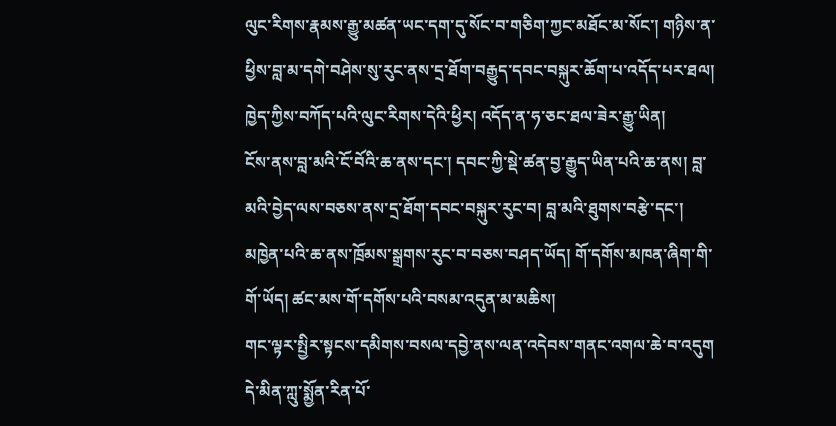ལུང་རིགས་རྣམས་རྒྱུ་མཚན་ཡང་དག་དུ་སོང་བ་གཅིག་ཀྱང་མཐོང་མ་སོང་། གཉིས་ན་ཕྱིས་བླ་མ་དགེ་བཤེས་སུ་རུང་ནས་དྲ་ཐོག་བརྒྱུད་དབང་བསྐུར་ཆོག་པ་འདོད་པར་ཐལ། ཁྱེད་ཀྱིས་བཀོད་པའི་ལུང་རིགས་དེའི་ཕྱིར། འདོད་ན་ཧ་ཅང་ཐལ་ཟེར་རྒྱུ་ཡིན།
ངོས་ནས་བླ་མའི་ངོ་བོའི་ཆ་ནས་དང་། དབང་ཀྱི་སྡེ་ཚན་བྱ་རྒྱུད་ཡིན་པའི་ཆ་ནས། བླ་མའི་བྱེད་ལས་བཅས་ནས་དྲ་ཐོག་དབང་བསྐུར་རུང་བ། བླ་མའི་ཐུགས་བརྩེ་དང་། མཁྱེན་པའི་ཆ་ནས་ཁྲོམས་སྒྲགས་རུང་བ་བཅས་བཤད་ཡོད། གོ་དགོས་མཁན་ཞིག་གི་གོ་ཡོད། ཚང་མས་གོ་དགོས་པའི་བསམ་འདུན་མ་མཆིས།
གང་ལྟར་སྤྱིར་སྟངས་དམིགས་བསལ་དབྱེ་ནས་ལན་འདེབས་གནང་འགལ་ཆེ་བ་འདུག དེ་མིན་ཀླུ་སྨྱོན་རིན་པོ་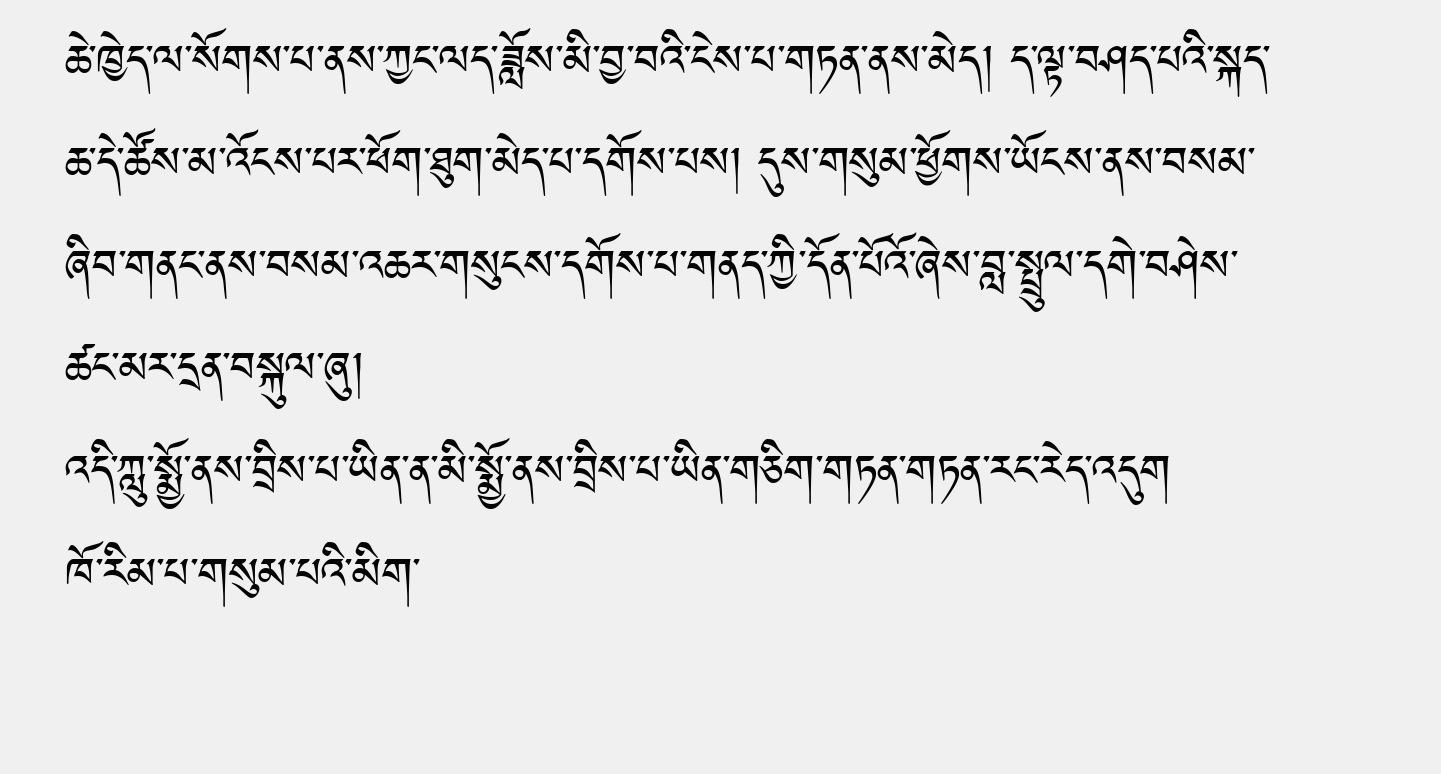ཆེ་ཁྱེད་ལ་སོགས་པ་ནས་ཀྱང་ལད་ཟློས་མི་བྱ་བའི་ངེས་པ་གཏན་ནས་མེད། ད་ལྟ་བཤད་པའི་སྐད་ཆ་དེ་ཚོས་མ་འོངས་པར་ཕོག་ཐུག་མེད་པ་དགོས་པས། དུས་གསུམ་ཕྱོགས་ཡོངས་ནས་བསམ་ཞིབ་གནང་ནས་བསམ་འཆར་གསུངས་དགོས་པ་གནད་ཀྱི་དོན་པོའོ་ཞེས་བླ་སྤྲུལ་དགེ་བཤེས་ཚང་མར་དྲན་བསྐུལ་ཞུ།
འདི་ཀླུ་སྨྱོ་ནས་བྲིས་པ་ཡིན་ན་མི་སྨྱོ་ནས་བྲིས་པ་ཡིན་གཅིག་གཏན་གཏན་རང་རེད་འདུག
ཁོ་རིམ་པ་གསུམ་པའི་མིག་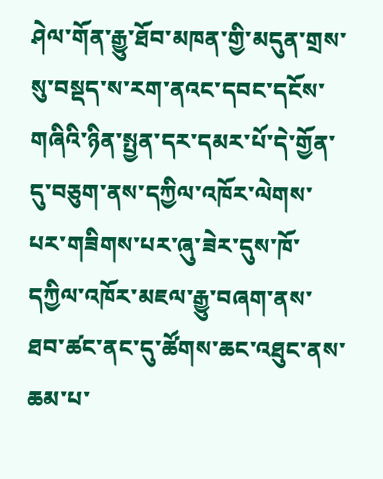ཤེལ་གོན་རྒྱུ་ཐོབ་མཁན་གྱི་མདུན་གྲས་སུ་བསྡད་ས་རག་ནའང་དབང་དངོས་གཞིའི་ཉིན་སྤྱན་དར་དམར་པོ་དེ་གྱོན་དུ་བཅུག་ནས་དཀྱིལ་འཁོར་ལེགས་པར་གཟིགས་པར་ཞུ་ཟེར་དུས་ཁོ་དཀྱིལ་འཁོར་མཇལ་རྒྱུ་བཞག་ནས་ཐབ་ཚང་ནང་དུ་ཚོགས་ཆང་འཐུང་ནས་ཆམ་པ་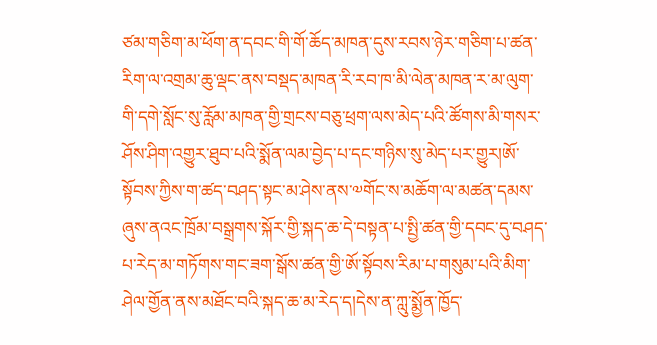ཙམ་གཅིག་མ་ཕོག་ན་དབང་གི་གོ་ཆོད་མཁན་དུས་རབས་ཉེར་གཅིག་པ་ཚན་རིག་ལ་འགྲམ་ཆུ་ལྡང་ནས་བསྡད་མཁན་རི་རབ་ཁ་མི་ལེན་མཁན་ར་མ་ལུག་གི་དགེ་སློང་སུ་རློམ་མཁན་གྱི་གྲངས་བཅུ་ཕྲག་ལས་མེད་པའི་ཚོགས་མི་གསར་ཤོས་ཤིག་འགྱུར་ཐུབ་པའི་སྨོན་ལམ་བྱེད་པ་དང་གཉིས་སུ་མེད་པར་གྱུར།ཨོ་སྟོབས་ཀྱིས་ག་ཚད་བཤད་སྟང་མ་ཤེས་ནས་༧གོང་ས་མཆོག་ལ་མཚན་དམས་ཞུས་ནའང་ཁྲོམ་བསྒྲགས་སྐོར་གྱི་སྐད་ཆ་དེ་བསྟན་པ་སྤྱི་ཚན་གྱི་དབང་དུ་བཤད་པ་རེད་མ་གཏོགས་གང་ཟག་སྒོས་ཚན་གྱི་ཨོ་སྟོབས་རིམ་པ་གསུམ་པའི་མིག་ཤེལ་གྱོན་ནས་མཐོང་བའི་སྐད་ཆ་མ་རེད་ད།དེས་ན་ཀླུ་སྨྱོན་ཁྱོད་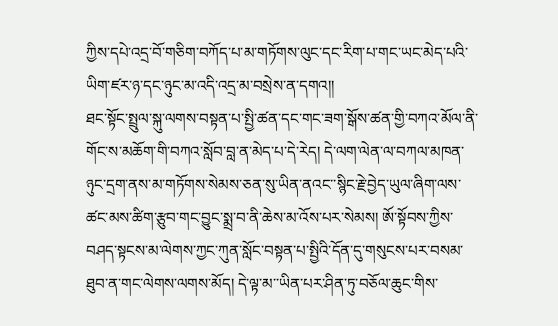ཀྱིས་དཔེ་འདྲ་བོ་གཅིག་བཀོད་པ་མ་གཏོགས་ལུང་དང་རིག་པ་གང་ཡང་མེད་པའི་ཡིག་ཛར་ཉ་དང་ཉུང་མ་འདི་འདྲ་མ་བསྲེས་ན་དགའ།།
ཐང་སྟོང་སྤྲུལ་སྐུ་ལགས་བསྟན་པ་སྤྱི་ཚན་དང་གང་ཟག་སྒོས་ཚན་གྱི་བཀའ་མོལ་ནི་གོང་ས་མཆོག་གི་བཀའ་སློབ་བླ་ན་མེད་པ་དེ་རེད། དེ་ལག་ལེན་ལ་བཀལ་མཁན་ཉུང་དྲག་ནས་མ་གཏོགས་སེམས་ཅན་སུ་ཡིན་ནའང་་སྙིང་རྗེ་བྱེད་ཡུལ་ཞིག་ལས་ཚང་མས་ཚིག་རྩུབ་གང་བྱུང་སྨྲ་བ་ནི་ཆེས་མ་འོས་པར་སེམས། ཨོ་སྟོབས་ཀྱིས་བཤད་སྟངས་མ་ལེགས་ཀྱང་ཀུན་སློང་བསྟན་པ་སྤྱིའི་དོན་དུ་གསུངས་པར་བསམ་ཐུབ་ན་གང་ལེགས་ལགས་མོད། དེ་ལྟ་མ་་ཡིན་པར་ཤིན་ཏུ་བཅོལ་ཆུང་གིས་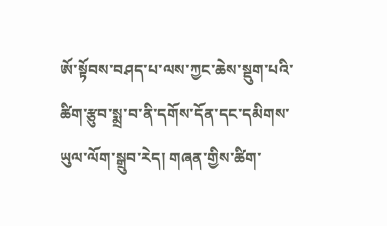ཨོ་སྟོབས་བཤད་པ་ལས་ཀྱང་ཆེས་སྡུག་པའི་ཚིག་རྩུབ་སྨྲ་བ་ནི་དགོས་དོན་དང་དམིགས་ཡུལ་ལོག་སྒྲུབ་རེད། གཞན་གྱིས་ཚིག་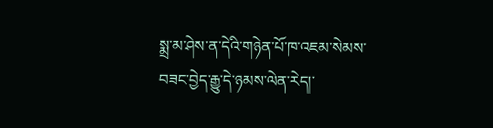སྨྲ་མ་ཤེས་ན་དེའི་གཉེན་པོ་ཁ་འཇམ་སེམས་བཟང་བྱེད་རྒྱུ་དེ་ཉམས་ལེན་རེད།་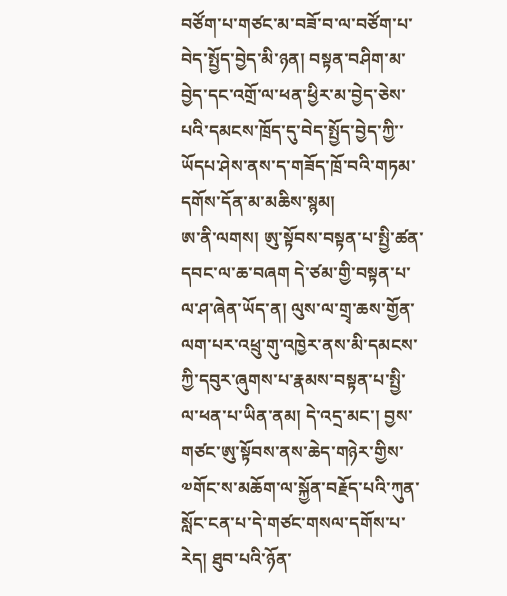བཙོག་པ་གཙང་མ་བཟོ་བ་ལ་བཙོག་པ་བེད་སྤྱོད་བྱེད་མི་ཉན། བསྟན་བཤིག་མ་བྱེད་དང་འགྲོ་ལ་ཕན་ཕྱིར་མ་བྱེད་ཅེས་པའི་དམངས་ཁྲོད་དུ་བེད་སྤྱོད་བྱེད་ཀྱི་་ཡོདཔ་ཤེས་ནས་ད་གཟོད་ཁྲོ་བའི་གཏམ་དགོས་དོན་མ་མཆིས་སྙམ།
ཨ་ནི་ལགས། ཨུ་སྟོབས་བསྟན་པ་སྤྱི་ཚན་དབང་ལ་ཆ་བཞག དེ་ཙམ་གྱི་བསྟན་པ་ལ་ཤ་ཞེན་ཡོད་ན། ལུས་ལ་གྲྭ་ཆས་གྱོན་ལག་པར་འཕྲུ་གུ་འཁྱེར་ནས་མི་དམངས་ཀྱི་དབུར་ཞུགས་པ་རྣམས་བསྟན་པ་སྤྱི་ལ་ཕན་པ་ཡིན་ནམ། དེ་འདྲ་མང་། བྱས་གཙང་ཨུ་སྟོབས་ནས་ཆེད་གཉེར་གྱིས་༧གོང་ས་མཆོག་ལ་སྐྱོན་བརྗོད་པའི་ཀུན་སློང་ངན་པ་དེ་གཙང་གསལ་དགོས་པ་རེད། ཐུབ་པའི་ཉོན་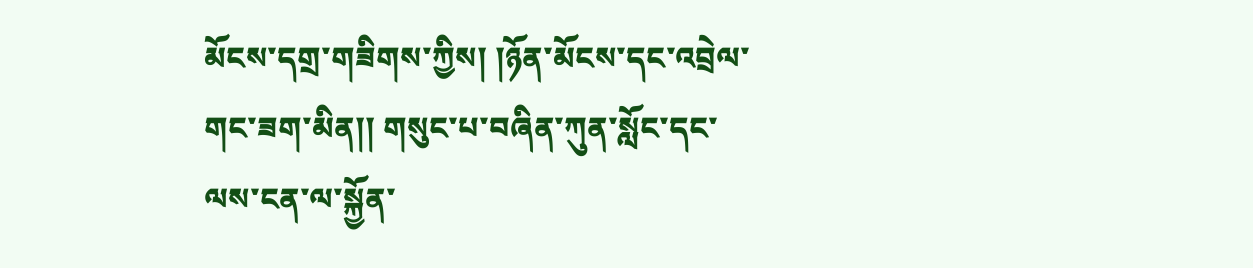མོངས་དགྲ་གཟིགས་ཀྱིས། །ཉོན་མོངས་དང་འབྲེལ་གང་ཟག་མིན།། གསུང་པ་བཞིན་ཀུན་སློང་དང་ལས་ངན་ལ་སྐྱོན་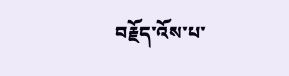བརྗོད་འོས་པ་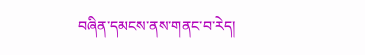བཞིན་དམངས་ནས་གནང་བ་རེད།